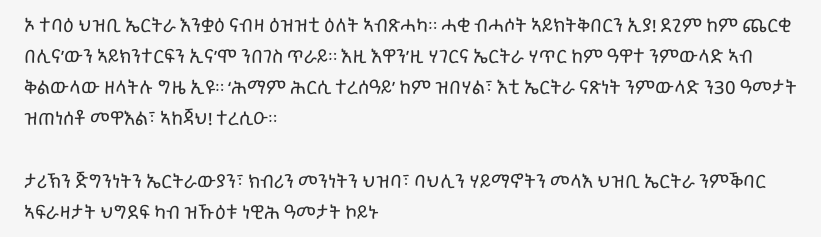ኦ ተባዕ ህዝቢ ኤርትራ እንቋዕ ናብዛ ዕዝዝቲ ዕለት ኣብጽሓካ። ሓቂ ብሓሶት ኣይክትቅበርን ኢያ! ደጊም ከም ጨርቂ በሊና’ውን ኣይክንተርፍን ኢና’ሞ ንበገስ ጥራይ። እዚ እዋን’ዚ ሃገርና ኤርትራ ሃጥር ከም ዓዋተ ንምውላድ ኣብ ቅልውላው ዘላትሉ ግዜ ኢዩ። ‘ሕማም ሕርሲ ተረሰዓይ’ ከም ዝበሃል፣ እቲ ኤርትራ ናጽነት ንምውላድ ን30 ዓመታት ዝጠነሰቶ መዋእል፣ ኣከጃህ! ተረሲዑ።

ታሪኽን ጅግንነትን ኤርትራውያን፣ ክብሪን መንነትን ህዝባ፣ ባህሊን ሃይማኖትን መላእ ህዝቢ ኤርትራ ንምቕባር ኣፍራዛታት ህግደፍ ካብ ዝኹዕቱ ነዊሕ ዓመታት ኮይኑ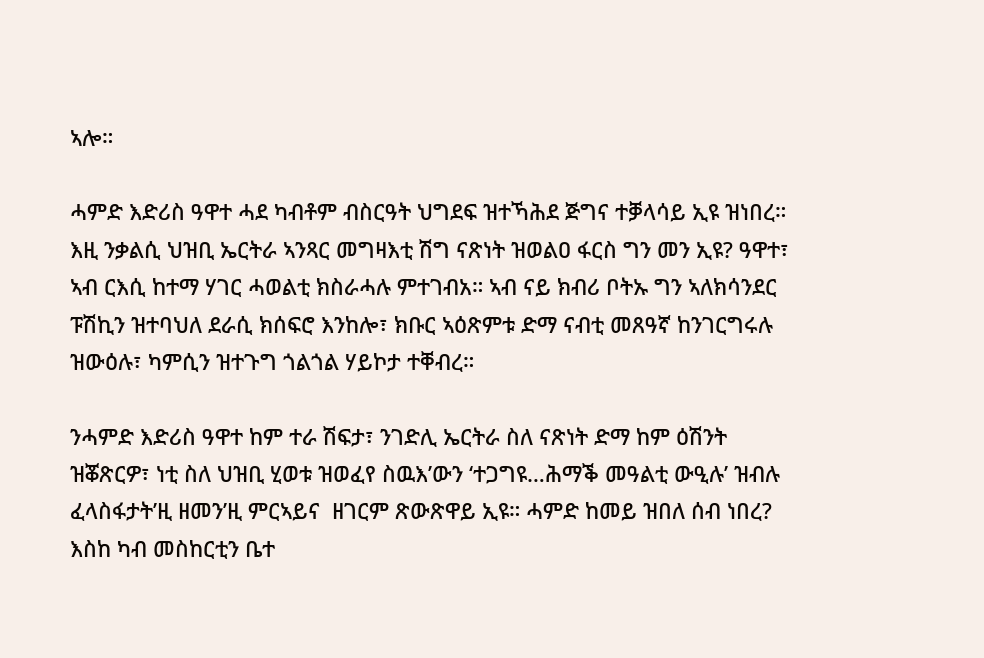ኣሎ።

ሓምድ እድሪስ ዓዋተ ሓደ ካብቶም ብስርዓት ህግደፍ ዝተኻሕደ ጅግና ተቓላሳይ ኢዩ ዝነበረ። እዚ ንቃልሲ ህዝቢ ኤርትራ ኣንጻር መግዛእቲ ሽግ ናጽነት ዝወልዐ ፋርስ ግን መን ኢዩ? ዓዋተ፣ ኣብ ርእሲ ከተማ ሃገር ሓወልቲ ክስራሓሉ ምተገብአ። ኣብ ናይ ክብሪ ቦትኡ ግን ኣለክሳንደር ፑሽኪን ዝተባህለ ደራሲ ክሰፍሮ እንከሎ፣ ክቡር ኣዕጽምቱ ድማ ናብቲ መጸዓኛ ከንገርግሩሉ ዝውዕሉ፣ ካምሲን ዝተጉግ ጎልጎል ሃይኮታ ተቐብረ።

ንሓምድ እድሪስ ዓዋተ ከም ተራ ሽፍታ፣ ንገድሊ ኤርትራ ስለ ናጽነት ድማ ከም ዕሽንት ዝቖጽርዎ፣ ነቲ ስለ ህዝቢ ሂወቱ ዝወፈየ ስዉእ’ውን ‘ተጋግዩ…ሕማቕ መዓልቲ ውዒሉ’ ዝብሉ ፈላስፋታት’ዚ ዘመን’ዚ ምርኣይና  ዘገርም ጽውጽዋይ ኢዩ። ሓምድ ከመይ ዝበለ ሰብ ነበረ? እስከ ካብ መስከርቲን ቤተ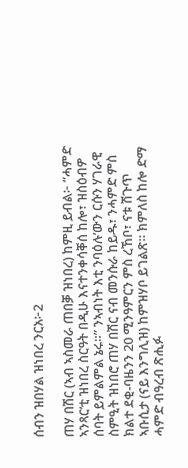ሰብን ዝበሃል ዝነበረ ንርአ፦2

ጠሃ በሽር (ኣብ ኣስመራ ጠበቓ ዝነበረ) ከምዚ ይብል፦ “ሓምድ ኣንጻር’ቲ ዝነበረ ስርዓት በዲሁ እናተንቀሳቐሰ ከሎ፣ ዝስዕብዎ ሰባት ይምልምል ኔሩ።” ንኣብነት እቲ ንባዕሉ’ውን ርሱን ሃገራዊ ስምዒት ዝነበሮ ጠሃ በሽር ናብ መንሱራ ከይዱ፣ ንሓምድ ምስ ክልተ ደቂ-ባዜንን 20 ሚንዓምርን ምስ ረኸቦ፣ ናቱ ሽጉጥ ኣቡሲታ (ናይ እንግሊዝ) ከምዝሃቦ ይገልጽ። ክምለስ ከሎ ድማ ሓምድ ብዓረብ ጽሒፉ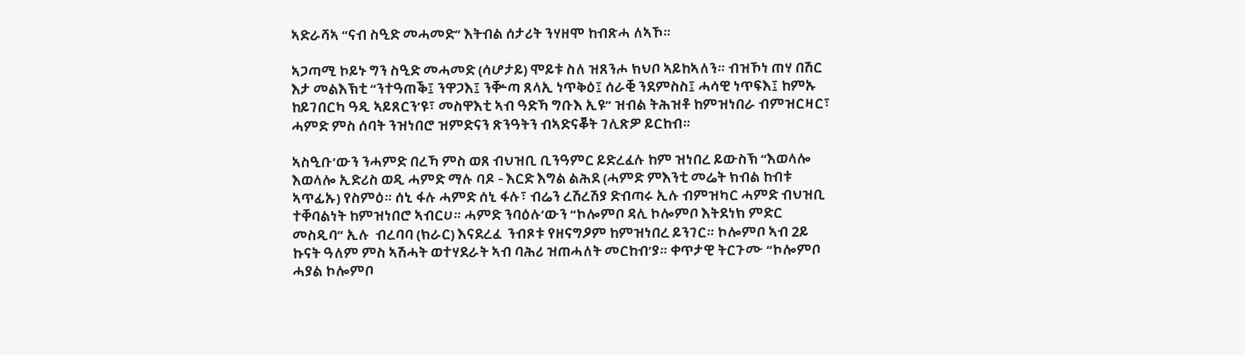ኣድራሻኣ “ናብ ስዒድ መሓመድ” እትብል ሰታሪት ንሃዘሞ ከብጽሓ ለኣኾ።

ኣጋጣሚ ኮይኑ ግን ስዒድ መሓመድ (ሳሆታይ) ሞይቱ ስለ ዝጸንሖ ክህቦ ኣይከኣለን። ብዝኾነ ጠሃ በሽር እታ መልእኽቲ “ንተዓጠቕ፤ ንዋጋእ፤ ንቝጣ ጸላኢ ነጥቅዕ፤ ሰራቒ ንደምስስ፤ ሓሳዊ ነጥፍእ፤ ከምኡ ከይገበርካ ዓዲ ኣይጸርን’ዩ፣ መስዋእቲ ኣብ ዓድኻ ግቡእ ኢዩ” ዝብል ትሕዝቶ ከምዝነበራ ብምዝርዛር፣ ሓምድ ምስ ሰባት ንዝነበሮ ዝምድናን ጽንዓትን ብኣድናቖት ገሊጽዎ ይርከብ።

ኣስዒቡ’ውን ንሓምድ በረኻ ምስ ወጸ ብህዝቢ ቢንዓምር ይድረፈሉ ከም ዝነበረ ይውስኽ “እወላሎ እወላሎ ኢድሪስ ወዲ ሓምድ ማሉ ባዶ - እርድ እግል ልሕደ (ሓምድ ምእንቲ መሬት ክብል ከብቱ ኣጥፊኡ) የስምዕ። ሰኒ ፋሉ ሓምድ ሰኒ ፋሉ፣ ብሬን ረሽረሽያ ድብጣሩ ኢሉ ብምዝካር ሓምድ ብህዝቢ ተቐባልነት ከምዝነበሮ ኣብርሀ። ሓምድ ንባዕሉ’ውን “ኮሎምቦ ዳሊ ኮሎምቦ እትደነክ ምድር መስዲባ” ኢሉ  ብረባባ (ክራር) እናደረፈ  ንብጾቱ የዘናግዖም ከምዝነበረ ይንገር። ኮሎምቦ ኣብ 2ይ ኩናት ዓለም ምስ ኣሽሓት ወተሃደራት ኣብ ባሕሪ ዝጠሓለት መርከብ’ያ። ቀጥታዊ ትርጉሙ “ኮሎምቦ ሓያል ኮሎምቦ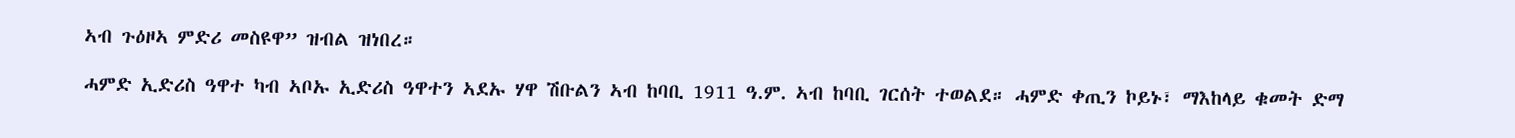ኣብ ጉዕዞኣ ምድሪ መስዩዋ” ዝብል ዝነበረ።

ሓምድ ኢድሪስ ዓዋተ ካብ ኣቦኡ ኢድሪስ ዓዋተን ኣደኡ ሃዋ ሽቡልን ኣብ ከባቢ 1911 ዓ.ም. ኣብ ከባቢ ገርሰት ተወልደ። ሓምድ ቀጢን ኮይኑ፣ ማእከላይ ቁመት ድማ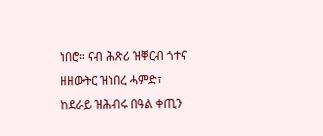ነበሮ። ናብ ሕጽሪ ዝቐርብ ጎተና ዘዘውትር ዝነበረ ሓምድ፣ ከደራይ ዝሕብሩ በዓል ቀጢን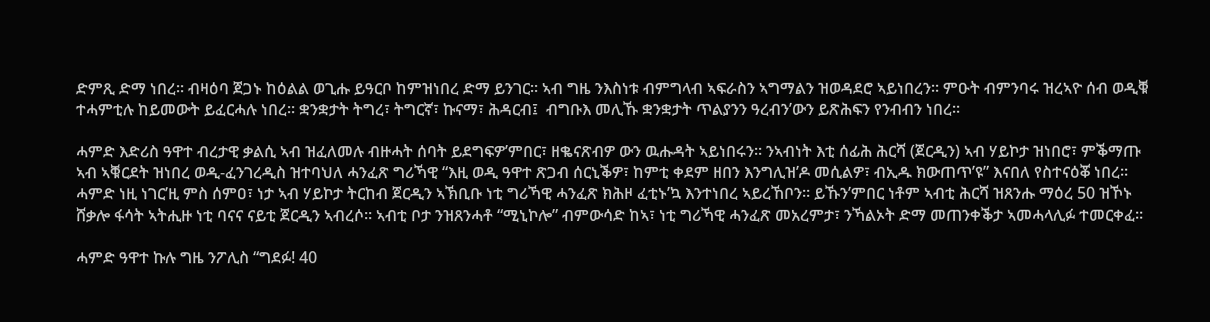ድምጺ ድማ ነበረ። ብዛዕባ ጀጋኑ ከዕልል ወጊሑ ይዓርቦ ከምዝነበረ ድማ ይንገር። ኣብ ግዜ ንእስነቱ ብምግላብ ኣፍራስን ኣግማልን ዝወዳደሮ ኣይነበረን። ምዑት ብምንባሩ ዝረኣዮ ሰብ ወዲቑ ተሓምቲሉ ከይመውት ይፈርሓሉ ነበረ። ቋንቋታት ትግረ፣ ትግርኛ፣ ኩናማ፣ ሕዳርብ፤  ብግቡእ መሊኹ ቋንቋታት ጥልያንን ዓረብን’ውን ይጽሕፍን የንብብን ነበረ።

ሓምድ እድሪስ ዓዋተ ብረታዊ ቃልሲ ኣብ ዝፈለመሉ ብዙሓት ሰባት ይደግፍዎ’ምበር፣ ዘቈናጽብዎ ውን ዉሑዳት ኣይነበሩን። ንኣብነት እቲ ሰፊሕ ሕርሻ (ጀርዲን) ኣብ ሃይኮታ ዝነበሮ፣ ምቕማጡ ኣብ ኣቑርደት ዝነበረ ወዲ-ፈንገረዲስ ዝተባህለ ሓንፈጽ ግሪኻዊ “እዚ ወዲ ዓዋተ ጽጋብ ሰርኒቕዎ፣ ከምቲ ቀደም ዘበን እንግሊዝ’ዶ መሲልዎ፣ ብኢዱ ክውጠጥ’ዩ” እናበለ የስተናዕቖ ነበረ። ሓምድ ነዚ ነገር’ዚ ምስ ሰምዐ፣ ነታ ኣብ ሃይኮታ ትርከብ ጀርዲን ኣኽቢቡ ነቲ ግሪኻዊ ሓንፈጽ ክሕዞ ፈቲኑ’ኳ እንተነበረ ኣይረኸቦን። ይኹን’ምበር ነቶም ኣብቲ ሕርሻ ዝጸንሑ ማዕረ 50 ዝኾኑ ሸቃሎ ፋሳት ኣትሒዙ ነቲ ባናና ናይቲ ጀርዲን ኣብረሶ። ኣብቲ ቦታ ንዝጸንሓቶ “ሚኒኮሎ” ብምውሳድ ከኣ፣ ነቲ ግሪኻዊ ሓንፈጽ መአረምታ፣ ንኻልኦት ድማ መጠንቀቕታ ኣመሓላሊፉ ተመርቀፈ።

ሓምድ ዓዋተ ኩሉ ግዜ ንፖሊስ “ግደፉ! 40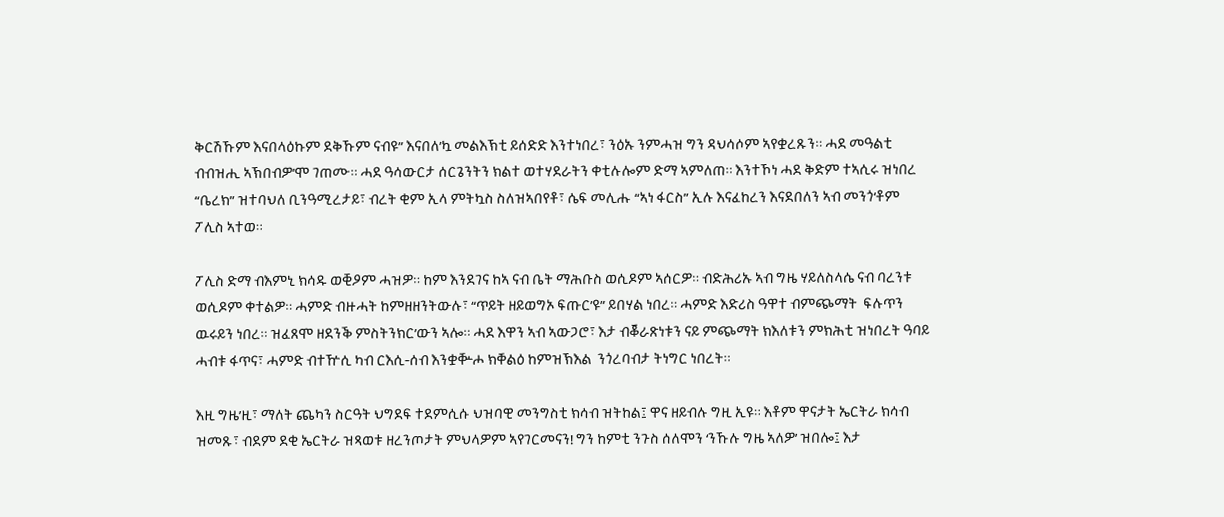ቅርሽኹም እናበላዕኩም ደቅኹም ናብዩ” እናበለ’ኳ መልእኽቲ ይሰድድ እንተነበረ፣ ንዕኡ ንምሓዝ ግን ዳህሳሶም ኣየቋረጹን። ሓደ መዓልቲ ብብዝሒ ኣኽበብዎ’ሞ ገጠሙ። ሓደ ዓሳውርታ ሰርጌንትን ክልተ ወተሃደራትን ቀቲሉሎም ድማ ኣምለጠ። እንተኾነ ሓደ ቅድም ተኣሲሩ ዝነበረ “ቤረክ” ዝተባህለ ቢንዓሚረታይ፣ ብረት ቂም ኢላ ምትኳስ ስለዝኣበየቶ፣ ሴፍ መሊሑ “ኣነ ፋርስ” ኢሉ እናፈከረን እናደበለን ኣብ መንጎ‘ቶም ፖሊስ ኣተወ።

ፖሊስ ድማ ብእምኒ ክሳዱ ወቒዖም ሓዝዎ። ከም እንደገና ከኣ ናብ ቤት ማሕቡስ ወሲዶም ኣሰርዎ። ብድሕሪኡ ኣብ ግዜ ሃይለስላሴ ናብ ባረንቱ ወሲዶም ቀተልዎ። ሓምድ ብዙሓት ከምዘዘንትውሉ፣ “ጥይት ዘይወግኦ ፍጡር’ዩ” ይበሃል ነበረ። ሓምድ እድሪስ ዓዋተ ብምጭማት  ፍሉጥን ዉሩይን ነበረ። ዝፈጸሞ ዘደንቕ ምስትንክር’ውን ኣሎ። ሓደ እዋን ኣብ ኣውጋሮ፣ እታ ብቖራጽነቱን ናይ ምጭማት ክእለቱን ምክሕቲ ዝነበረት ዓባይ ሓብቱ ፋጥና፣ ሓምድ ብተዅሲ ካብ ርእሲ-ሰብ እንቋቝሖ ክቐልዕ ከምዝኽእል  ንጎረባብታ ትነግር ነበረት።

እዚ ግዜ’ዚ፣ ማለት ጨካን ስርዓት ህግደፍ ተደምሲሱ ህዝባዊ መንግስቲ ክሳብ ዝትከል፤ ዋና ዘይብሉ ግዚ ኢዩ። እቶም ዋናታት ኤርትራ ክሳብ ዝመጹ፣ ብደም ደቂ ኤርትራ ዝጻወቱ ዘረንጦታት ምህላዎም ኣየገርመናን! ግን ከምቲ ንጉስ ሰለሞን ‘ንኹሉ ግዜ ኣለዎ’ ዝበሎ፤ እታ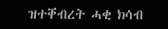ዝተቐብረት ሓቂ ክሳብ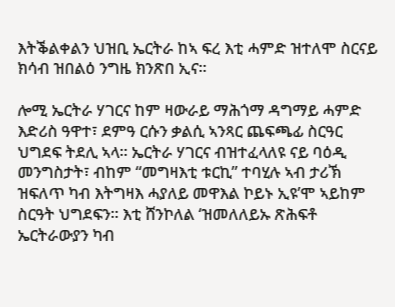እትቕልቀልን ህዝቢ ኤርትራ ከኣ ፍረ እቲ ሓምድ ዝተለሞ ስርናይ ክሳብ ዝበልዕ ንግዜ ክንጽበ ኢና።

ሎሚ ኤርትራ ሃገርና ከም ዛውራይ ማሕጎማ ዳግማይ ሓምድ እድሪስ ዓዋተ፣ ደምዓ ርሱን ቃልሲ ኣንጻር ጨፍጫፊ ስርዓር ህግደፍ ትደሊ ኣላ። ኤርትራ ሃገርና ብዝተፈላለዩ ናይ ባዕዲ መንግስታት፣ ብከም “መግዛእቲ ቱርኪ” ተባሂሉ ኣብ ታሪኽ ዝፍለጥ ካብ እትግዛእ ሓያለይ መዋእል ኮይኑ ኢዩ’ሞ ኣይከም ስርዓት ህግደፍን። እቲ ሸንኮለል ‘ዝመለለይኡ ጽሕፍቶ ኤርትራውያን ካብ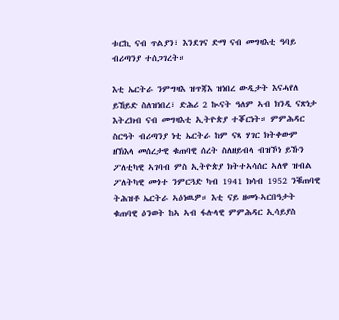ቱርኪ ናብ ጥልያን፣ እንደገና ድማ ናብ መግዛእቲ ዓባይ ብሪጣንያ ተሰጋገረት።

እቲ ኤርትራ ንምግዛእ ዝጥጃእ ዝነበረ ውዲታት እናሓየለ ይኸይድ ስለዝነበረ፣ ድሕሪ 2 ኲናት ዓለም ኣብ ክንዲ ናጽነታ እትረክብ ናብ መግዛእቲ ኢትዮጵያ ተቖርነት። ምምሕዳር ስርዓት ብሪጣንያ ነቲ ኤርትራ ከም ናጻ ሃገር ክትቀውም ዘኽእላ መሰረታዊ ቁጠባዊ ሰረት ስለዘይብላ ብዝኾነ ይኹን ፖለቲካዊ ኣገባብ ምስ ኢትዮጵያ ክትተኣሳሰር ኣለዋ ዝብል ፖለትካዊ መጎተ ንምርጓድ ካብ 1941 ክሳብ 1952 ንቑጠባዊ ትሕዝቶ ኤርትራ ኣዕነዉዎ። እቲ ናይ ዘመነ-ኣርበዓታት ቁጠባዊ ዕንወት ከኣ ኣብ ፋሉላዊ ምምሕዳር ኢሳይያስ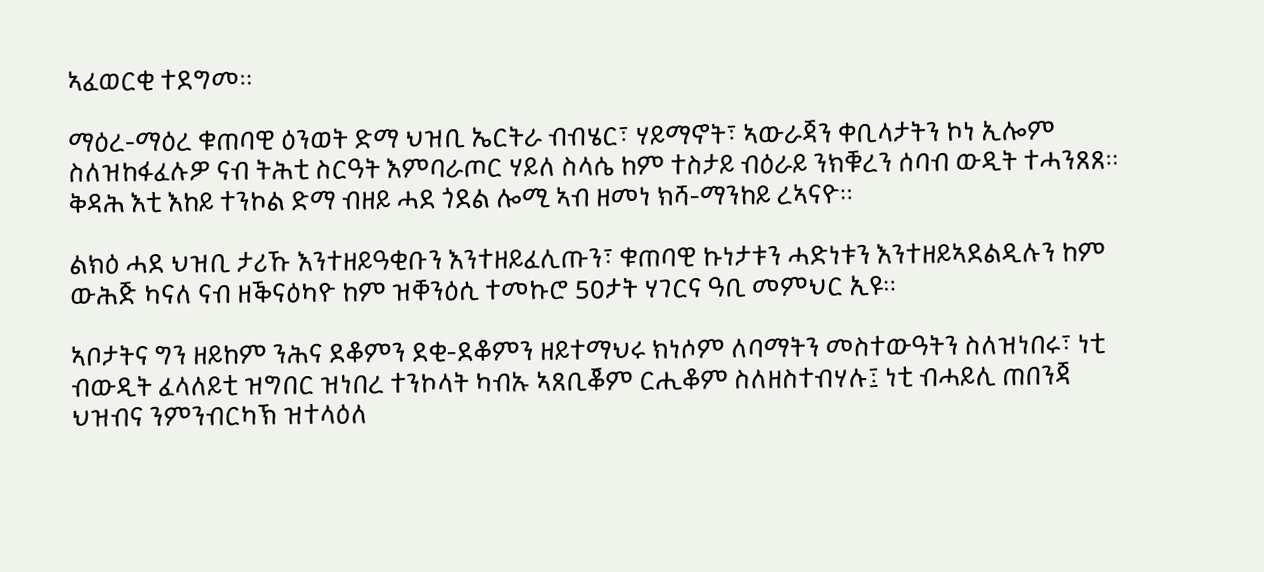ኣፈወርቂ ተደግመ።

ማዕረ-ማዕረ ቁጠባዊ ዕንወት ድማ ህዝቢ ኤርትራ ብብሄር፣ ሃይማኖት፣ ኣውራጃን ቀቢላታትን ኮነ ኢሎም ስለዝከፋፈሉዎ ናብ ትሕቲ ስርዓት እምባራጦር ሃይለ ስላሴ ከም ተስታይ ብዕራይ ንክቑረን ሰባብ ውዲት ተሓንጸጸ። ቅዳሕ እቲ እከይ ተንኮል ድማ ብዘይ ሓደ ጎደል ሎሚ ኣብ ዘመነ ክሻ-ማንከይ ረኣናዮ።

ልክዕ ሓደ ህዝቢ ታሪኹ እንተዘይዓቂቡን እንተዘይፈሊጡን፣ ቁጠባዊ ኩነታቱን ሓድነቱን እንተዘይኣደልዲሉን ከም ውሕጅ ካናለ ናብ ዘቕናዕካዮ ከም ዝቐንዕሲ ተመኩሮ 50ታት ሃገርና ዓቢ መምህር ኢዩ።

ኣቦታትና ግን ዘይከም ንሕና ደቆምን ደቂ-ደቆምን ዘይተማህሩ ክነሶም ለባማትን መስተውዓትን ስለዝነበሩ፣ ነቲ ብውዲት ፈላለይቲ ዝግበር ዝነበረ ተንኮላት ካብኡ ኣጸቢቖም ርሒቆም ስለዘስተብሃሉ፤ ነቲ ብሓይሊ ጠበንጃ ህዝብና ንምንብርካኽ ዝተላዕለ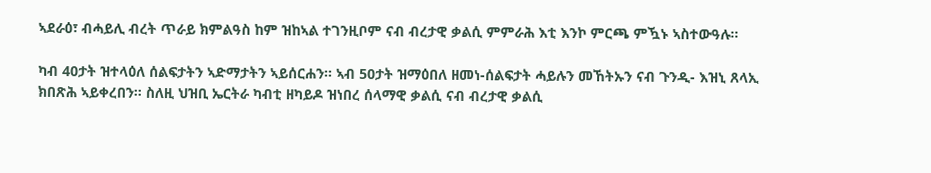ኣደራዕ፣ ብሓይሊ ብረት ጥራይ ክምልዓስ ከም ዝከኣል ተገንዚቦም ናብ ብረታዊ ቃልሲ ምምራሕ እቲ እንኮ ምርጫ ምዃኑ ኣስተውዓሉ።

ካብ 40ታት ዝተላዕለ ሰልፍታትን ኣድማታትን ኣይሰርሐን። ኣብ 50ታት ዝማዕበለ ዘመነ-ሰልፍታት ሓይሉን መኸትኡን ናብ ጉንዲ- እዝኒ ጸላኢ ክበጽሕ ኣይቀረበን። ስለዚ ህዝቢ ኤርትራ ካብቲ ዘካይዶ ዝነበረ ሰላማዊ ቃልሲ ናብ ብረታዊ ቃልሲ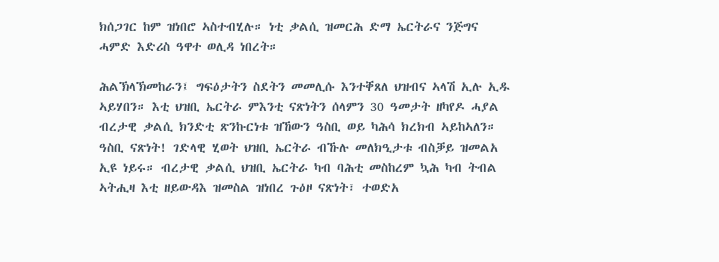ክሰጋገር ከም ዝነበሮ ኣስተብሂሉ። ነቲ ቃልሲ ዝመርሕ ድማ ኤርትራና ንጅግና ሓምድ እድሪስ ዓዋተ ወሊዳ ነበረት።

ሕልኽላኽመከራን፤ ግፍዕታትን ስደትን መመሊሱ እንተቐጸለ ህዝብና ኣላሽ ኢሉ ኢዱ ኣይሃበን። እቲ ህዝቢ ኤርትራ ምእንቲ ናጽነትን ሰላምን 30 ዓመታት ዘካየዶ ሓያል ብረታዊ ቃልሲ ክንድቲ ጽንኩርነቱ ዝኸውን ዓስቢ ወይ ካሕሳ ክረክብ ኣይከኣለን። ዓስቢ ናጽነት! ገድላዊ ሂወት ህዝቢ ኤርትራ ብኹሉ መለክዒታቱ ብስቓይ ዝመልአ ኢዩ ነይሩ። ብረታዊ ቃልሲ ህዝቢ ኤርትራ ካብ ባሕቲ መስከረም ኳሕ ካብ ትብል ኣትሒዛ እቲ ዘይውዳእ ዝመስል ዝነበረ ጉዕዞ ናጽነት፣ ተወድአ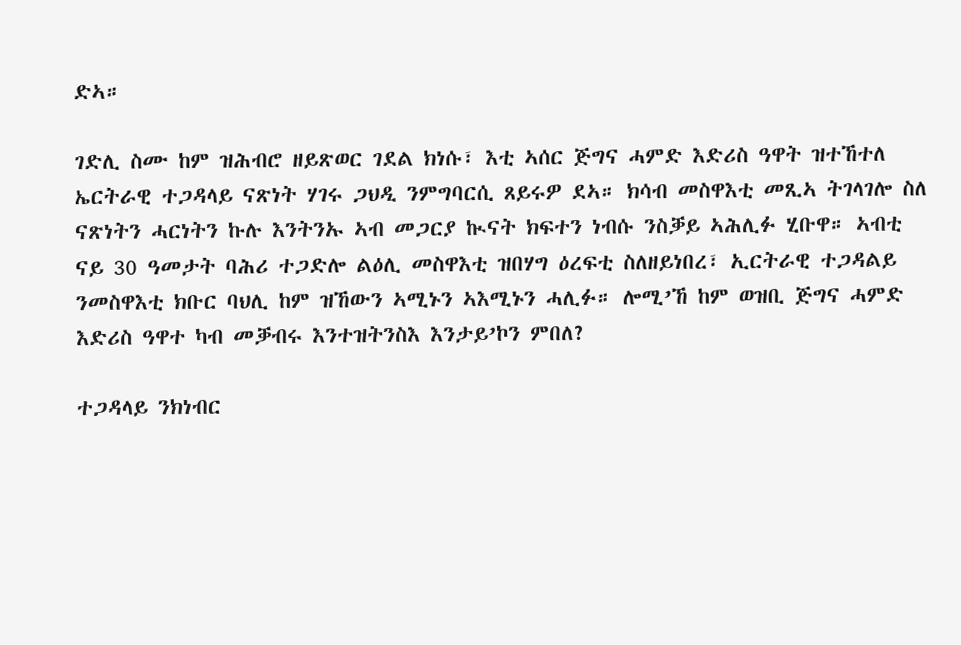ድኣ።

ገድሊ ስሙ ከም ዝሕብሮ ዘይጽወር ገደል ክነሱ፣ እቲ ኣሰር ጅግና ሓምድ እድሪስ ዓዋት ዝተኸተለ ኤርትራዊ ተጋዳላይ ናጽነት ሃገሩ ጋህዲ ንምግባርሲ ጸይሩዎ ደኣ። ክሳብ መስዋእቲ መጺኣ ትገላገሎ ስለ ናጽነትን ሓርነትን ኩሉ እንትንኡ ኣብ መጋርያ ኲናት ክፍተን ነብሱ ንስቓይ ኣሕሊፉ ሂቡዋ። ኣብቲ ናይ 30 ዓመታት ባሕሪ ተጋድሎ ልዕሊ መስዋእቲ ዝበሃግ ዕረፍቲ ስለዘይነበረ፣ ኢርትራዊ ተጋዳልይ ንመስዋእቲ ክቡር ባህሊ ከም ዝኸውን ኣሚኑን ኣእሚኑን ሓሊፉ። ሎሚ’ኸ ከም ወዝቢ ጅግና ሓምድ እድሪስ ዓዋተ ካብ መቓብሩ እንተዝትንስእ እንታይ’ኮን ምበለ?

ተጋዳላይ ንክነብር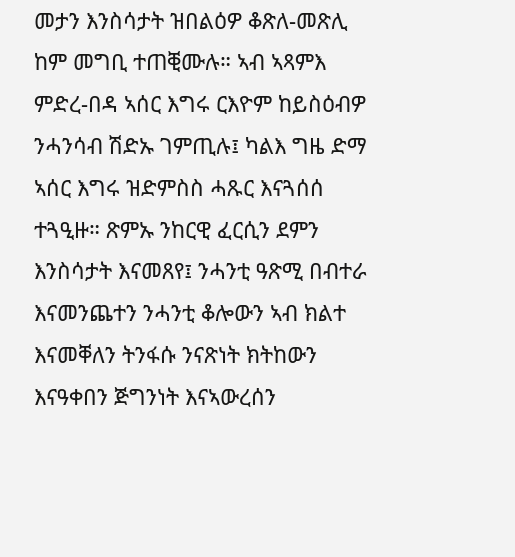መታን እንስሳታት ዝበልዕዎ ቆጽለ-መጽሊ ከም መግቢ ተጠቒሙሉ። ኣብ ኣጻምእ ምድረ-በዳ ኣሰር እግሩ ርእዮም ከይስዕብዎ ንሓንሳብ ሽድኡ ገምጢሉ፤ ካልእ ግዜ ድማ ኣሰር እግሩ ዝድምስስ ሓጹር እናጓሰሰ ተጓዒዙ። ጽምኡ ንከርዊ ፈርሲን ደምን እንስሳታት እናመጸየ፤ ንሓንቲ ዓጽሚ በብተራ እናመንጨተን ንሓንቲ ቆሎውን ኣብ ክልተ እናመቐለን ትንፋሱ ንናጽነት ክትከውን እናዓቀበን ጅግንነት እናኣውረሰን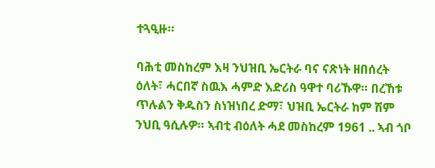ተጓዒዙ።

ባሕቲ መስከረም እዛ ንህዝቢ ኤርትራ ባና ናጽነት ዘበሰረት ዕለት፣ ሓርበኛ ስዉእ ሓምድ እድሪስ ዓዋተ ባሪኹዋ። በረኸቱ ጥሉልን ቅዱስን ስነዝነበረ ድማ፣ ህዝቢ ኤርትራ ከም ሽም ንህቢ ዓሲሉዎ። ኣብቲ ብዕለት ሓደ መስከረም 1961 .. ኣብ ጎቦ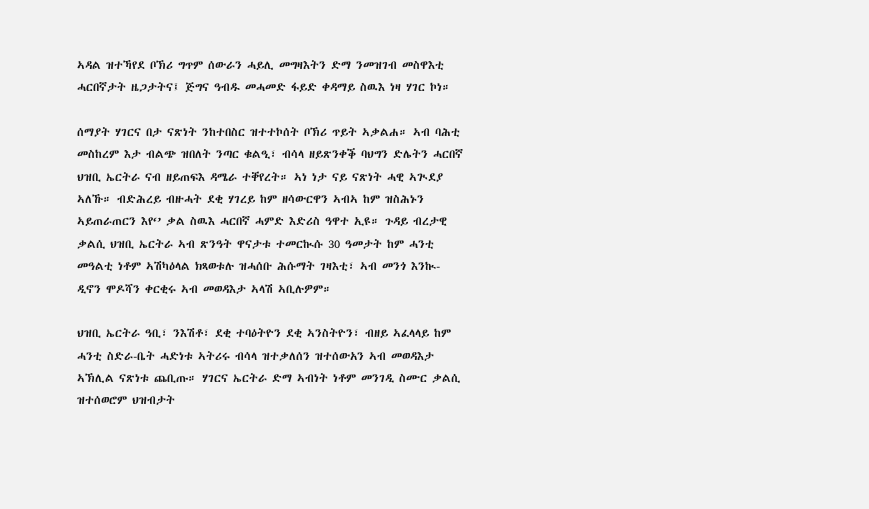ኣዳል ዝተኻየደ ቦኽሪ ግጥም ሰውራን ሓይሊ መግዛእትን ድማ ንመዝገብ መስዋእቲ ሓርበኛታት ዜጋታትና፤ ጅግና ዓብዱ መሓመድ ፋይድ ቀዳማይ ስዉእ ነዛ ሃገር ኮነ።

ሰማያት ሃገርና በታ ናጽነት ንከተበስር ዝተተኮሰት ቦኽሪ ጥይት ኣቃልሐ። ኣብ ባሕቲ መስከረም እታ ብልጭ ዝበለት ንጣር ቁልዒ፣ ብሳላ ዘይጽንቀቕ ባህግን ድሌትን ሓርበኛ ህዝቢ ኤርትራ ናብ ዘይጠፍእ ዳሜራ ተቐየረት። ኣነ ነታ ናይ ናጽነት ሓዊ ኣጒደያ ኣለኹ። ብድሕረይ ብዙሓት ደቂ ሃገረይ ከም ዘሳውርዋን ኣብኣ ከም ዝስሕኑን ኣይጠራጠርን እየ‘’ ቃል ስዉእ ሓርበኛ ሓምድ እድሪስ ዓዋተ ኢዩ። ጉዳይ ብረታዊ ቃልሲ ህዝቢ ኤርትራ ኣብ ጽንዓት ዋናታቱ ተመርኲሱ 30 ዓመታት ከም ሓንቲ መዓልቲ ነቶም ኣሽካዕላል ክጻወቱሉ ዝሓሰቡ ሕሱማት ገዛእቲ፣ ኣብ መንጎ እንኲ- ዲኖን ሞዶሻን ቀርቂሩ ኣብ መወዳእታ ኣላሽ ኣቢሉዎም።

ህዝቢ ኤርትራ ዓቢ፣ ንእሽቶ፣ ደቂ ተባዕትዮን ደቂ ኣንስትዮን፣ ብዘይ ኣፈላላይ ከም ሓንቲ ስድራ-ቤት ሓድነቱ ኣትሪሩ ብሳላ ዝተቃለሰን ዝተሰውአን ኣብ መወዳእታ ኣኽሊል ናጽነቱ ጨቢጡ። ሃገርና ኤርትራ ድማ ኣብነት ነቶም መንገዲ ስሙር ቃልሲ ዝተሰወሮም ህዝብታት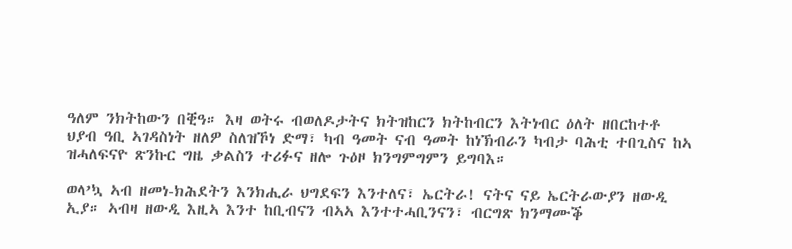ዓለም ንክትከውን በቒዓ። እዛ ወትሩ ብወለዶታትና ክትዝከርን ክትከብርን እትነብር ዕለት ዘበርከተቶ ህያብ ዓቢ ኣገዳስነት ዘለዎ ስለዝኾነ ድማ፣ ካብ ዓመት ናብ ዓመት ከነኽብራን ካብታ ባሕቲ ተበጊስና ከኣ ዝሓለፍናዮ ጽንኩር ግዜ ቃልስን ተሪፉና ዘሎ ጉዕዞ ክንግምግምን ይግባእ።

ወላ’ኳ ኣብ ዘመነ-ክሕደትን እንክሒራ ህግደፍን እንተለና፣ ኤርትራ! ናትና ናይ ኤርትራውያን ዘውዲ ኢያ። ኣብዛ ዘውዲ እዚኣ እንተ ከቢብናን ብኣኣ እንተተሓቢንናን፣ ብርግጽ ክንማሙቕ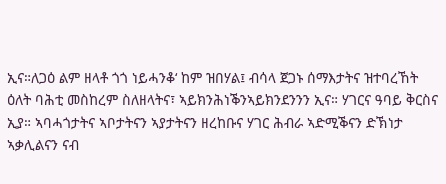ኢና።ለጋዕ ልም ዘላቶ ጎጎ ነይሓንቆ‘ ከም ዝበሃል፤ ብሳላ ጀጋኑ ሰማእታትና ዝተባረኸት ዕለት ባሕቲ መስከረም ስለዘላትና፣ ኣይክንሕነቕንኣይክንደንንን ኢና። ሃገርና ዓባይ ቅርስና ኢያ። ኣባሓጎታትና ኣቦታትናን ኣያታትናን ዘረከቡና ሃገር ሕብራ ኣድሚቕናን ድኽነታ ኣቃሊልናን ናብ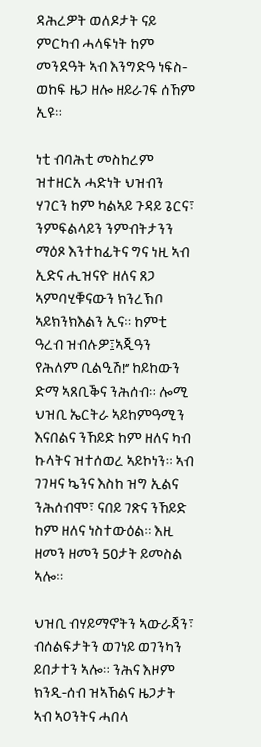ዳሕረዎት ወለዶታት ናይ ምርካብ ሓላፍነት ከም መንደዓት ኣብ እንግድዓ ነፍስ-ወከፍ ዜጋ ዘሎ ዘይራገፍ ሰኸም ኢዩ።

ነቲ ብባሕቲ መስከረም ዝተዘርአ ሓድነት ህዝብን ሃገርን ከም ካልኣይ ጉዳይ ጌርና፣ ንምፍልላይን ንምብትታንን ማዕጾ እንተከፊትና ግና ነዚ ኣብ ኢድና ሒዝናዮ ዘለና ጸጋ ኣምባሂቑናውን ክንረኽቦ ኣይክንክእልን ኢና። ከምቲ ዓረብ ዝብሉዎ፤ኣጂዓን የሕለም ቢልዒሽ!‘’ ከይከውን ድማ ኣጸቢቕና ንሕሰብ። ሎሚ ህዝቢ ኤርትራ ኣይከምዓሚን እናበልና ንኸይድ ከም ዘለና ካብ ኩላትና ዝተሰወረ ኣይኮነን። ኣብ ገገዛና ኴንና እስከ ዝግ ኢልና ንሕሰብሞ፣ ናበይ ገጽና ንኸይድ ከም ዘለና ነስተውዕል። እዚ ዘመን ዘመን 50ታት ይመስል ኣሎ።

ህዝቢ ብሃይማኖትን ኣውራጃን፣ ብሰልፍታትን ወገነይ ወገንካን ይበታተን ኣሎ። ንሕና እዞም ክንዲ-ሰብ ዝኣኸልና ዜጋታት ኣብ ኣዐንትና ሓበላ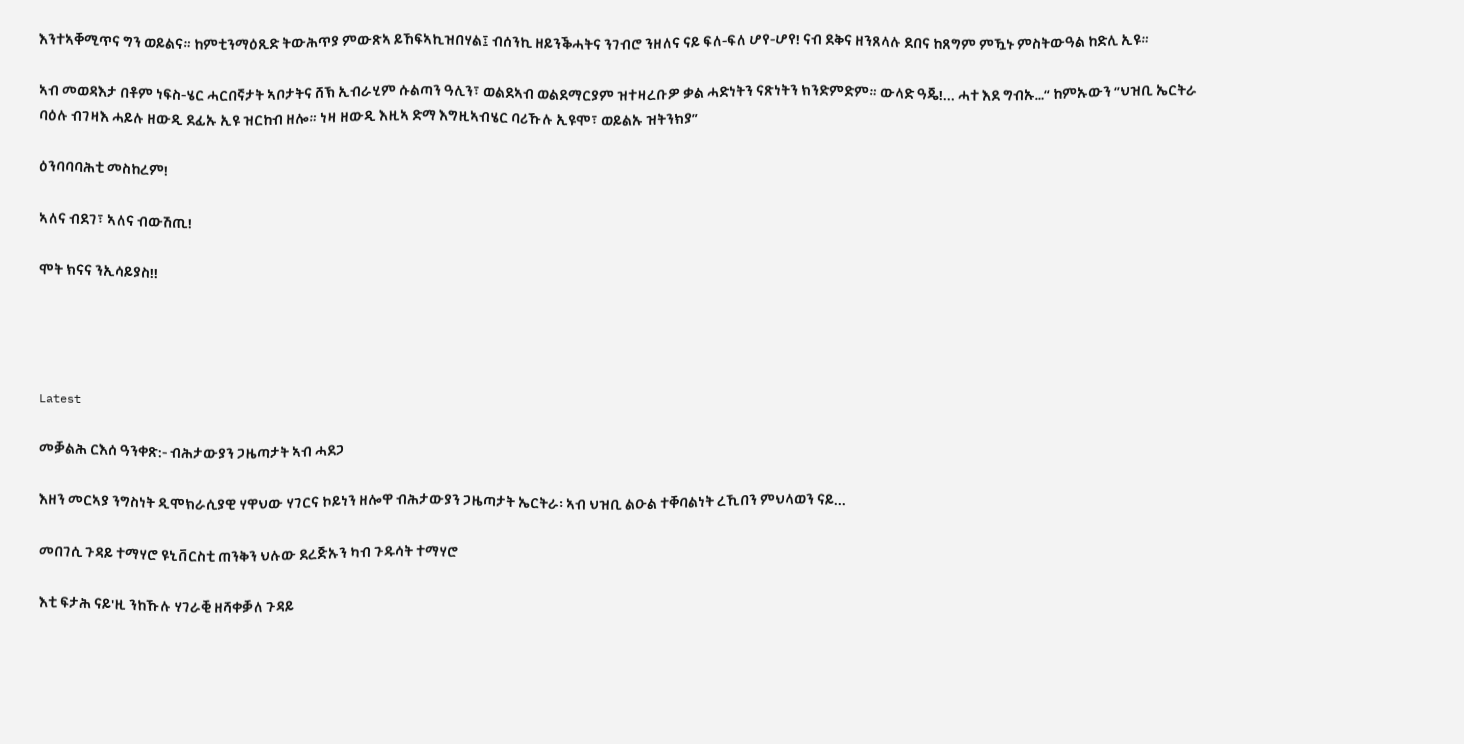እንተኣቐሚጥና ግን ወይልና። ከምቲንማዕጺድ ትውሕጥያ ምውጽኣ ይኸፍኣኪዝበሃል፤ ብሰንኪ ዘይንቕሓትና ንገብሮ ንዘለና ናይ ፍለ-ፍለ ሆየ-ሆየ! ናብ ደቅና ዘንጸላሉ ደበና ከጸግም ምዃኑ ምስትውዓል ከድሊ ኢዩ።

ኣብ መወዳእታ በቶም ነፍስ-ሄር ሓርበኛታት ኣቦታትና ሸኽ ኢብራሂም ሱልጣን ዓሊን፣ ወልደኣብ ወልደማርያም ዝተዛረቡዎ ቃል ሓድነትን ናጽነትን ክንድምድም። ውላድ ዓጄ!... ሓተ እደ ግብኡ…“ ከምኡውን ‘’ህዝቢ ኤርትራ ባዕሉ ብገዛእ ሓይሉ ዘውዲ ደፊኡ ኢዩ ዝርከብ ዘሎ። ነዛ ዘውዲ እዚኣ ድማ እግዚኣብሄር ባሪኹሉ ኢዩሞ፣ ወይልኡ ዝትንክያ”

ዕንባባባሕቲ መስከረም!

ኣለና ብደገ፣ ኣለና ብውሽጢ!

ሞት ክናና ንኢሳይያስ!!




Latest

መቓልሕ ርእሰ ዓንቀጽ:- ብሕታውያን ጋዜጣታት ኣብ ሓደጋ

እዘን መርኣያ ንግስነት ዲሞክራሲያዊ ሃዋህው ሃገርና ኮይነን ዘሎዋ ብሕታውያን ጋዜጣታት ኤርትራ፡ ኣብ ህዝቢ ልዑል ተቐባልነት ረኺበን ምህላወን ናይ...

መበገሲ ጉዳይ ተማሃሮ ዩኒቨርስቲ ጠንቅን ህሉው ደረጅኡን ካብ ጉዱሳት ተማሃሮ

እቲ ፍታሕ ናይ'ዚ ንከኹሉ ሃገራቒ ዘሻቀቓለ ጉዳይ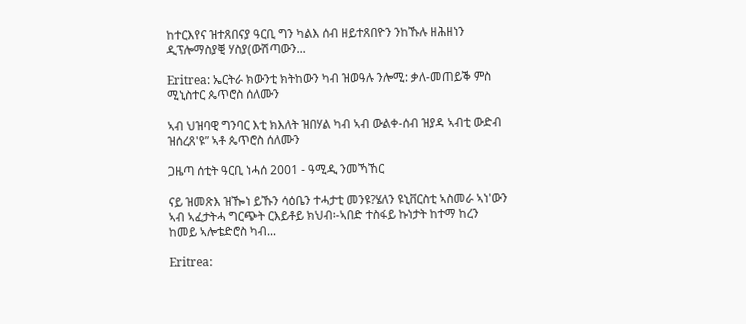ከተርእየና ዝተጸበናያ ዓርቢ ግን ካልእ ሰብ ዘይተጸበዮን ንከኹሉ ዘሕዘነን ዲፕሎማስያቒ ሃስያ(ውሽጣውን...

Eritrea: ኤርትራ ክውንቲ ክትከውን ካብ ዝወዓሉ ንሎሚ: ቃለ-መጠይቕ ምስ ሚኒስተር ጴጥሮስ ሰለሙን

ኣብ ህዝባዊ ግንባር እቲ ክእለት ዝበሃል ካብ ኣብ ውልቀ-ሰብ ዝያዳ ኣብቲ ውድብ ዝሰረጸ'ዩ” ኣቶ ጴጥሮስ ሰለሙን

ጋዜጣ ሰቲት ዓርቢ ነሓሰ 2001 - ዓሚዲ ንመኻኸር

ናይ ዝመጽእ ዝዀነ ይኹን ሳዕቤን ተሓታቲ መንዩ?ሄለን ዩኒቨርስቲ ኣስመራ ኣነ'ውን ኣብ ኣፈታትሓ ግርጭት ርእይቶይ ክህብ፡-ኣበድ ተስፋይ ኩነታት ከተማ ከረን ከመይ ኣሎቴድሮስ ካብ...

Eritrea: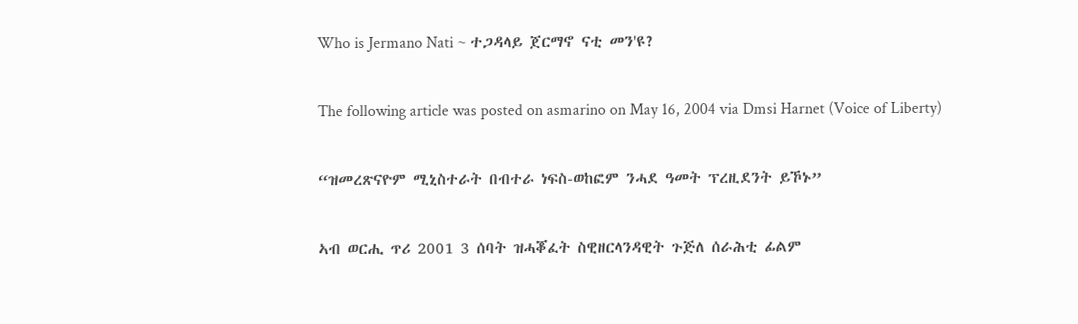Who is Jermano Nati ~ ተጋዳላይ ጀርማኖ ናቲ መን'ዩ?

The following article was posted on asmarino on May 16, 2004 via Dmsi Harnet (Voice of Liberty)

“ዝመረጽናዮም ሚኒስተራት በብተራ ነፍስ-ወከፎም ንሓደ ዓመት ፕረዚደንት ይኾኑ”

ኣብ ወርሒ ጥሪ 2001 3 ሰባት ዝሓቖፈት ስዊዘርላንዳዊት ጉጅለ ሰራሕቲ ፊልም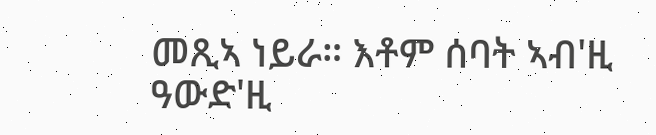መጺኣ ነይራ። እቶም ሰባት ኣብ'ዚ ዓውድ'ዚ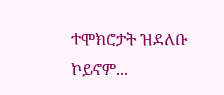ተሞክሮታት ዝደለቡ ኮይኖም...